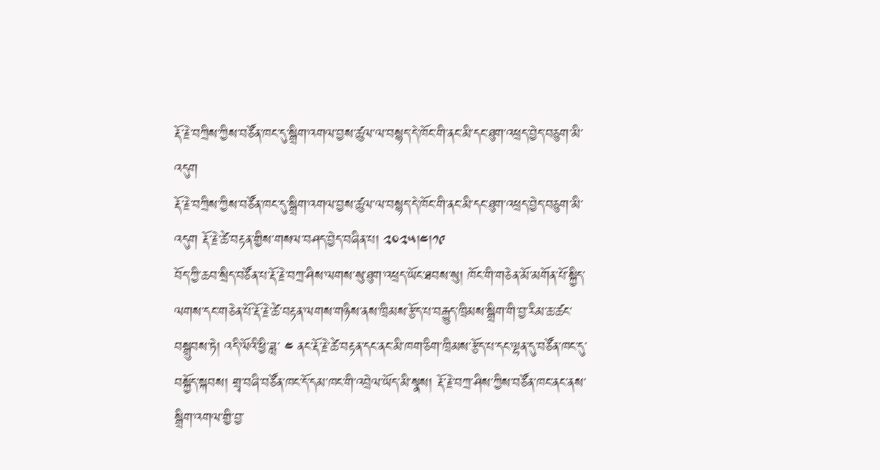རྡོ་རྗེ་བཀྲིས་ཀྱིས་བཙོན་ཁང་དུ་སྒྲིག་འགལ་བྱས་ཚུལ་ལ་བསྙད་དེ་ཁོང་གི་ནང་མི་དང་ཐུག་འཕྲད་བྱེད་བཅུག་མི་འདུག
རྡོ་རྗེ་བཀྲིས་ཀྱིས་བཙོན་ཁང་དུ་སྒྲིག་འགལ་བྱས་ཚུལ་ལ་བསྙད་དེ་ཁོང་གི་ནང་མི་དང་ཐུག་འཕྲད་བྱེད་བཅུག་མི་འདུག རྡོ་རྗེ་ཚེ་བརྟན་གྱིས་གསལ་བཤད་བྱེད་བཞིན་པ། ༢༠༢༥།༤།༡༩
བོད་ཀྱི་ཆབ་སྲིད་བཙོན་པ་རྡོ་རྗེ་བཀྲ་ཤིས་ལགས་སུ་ཐུག་འཕྲད་ཡོང་ཐབས་སུ། ཁོང་གི་གཅེན་མོ་མགོན་པོ་སྐྱིད་ལགས་དང་གཅེན་པོ་རྡོ་རྗེ་ཚེ་བརྟན་ལགས་གཉིས་ནས་ཁྲིམས་རྩོད་པ་བརྒྱུད་ཁྲིམས་སྒྲིག་གི་བྱ་རིམ་ཆ་ཚང་བསྒྲུབས་ཏེ། འདི་ལོའི་ཕྱི་ཟླ་ ༤ ནང་རྡོ་རྗེ་ཚེ་བརྟན་དང་ནང་མི་ཁག་ཅིག་ཁྲིམས་རྩོད་པ་དང་ལྷན་དུ་བཙོན་ཁང་དུ་བསྐྱོད་སྐབས། གྲྭ་བཞི་བཙོན་ཁང་དོ་དམ་ཁང་གི་འབྲེལ་ཡོད་མི་སྣས། རྡོ་རྗེ་བཀྲ་ཤིས་ཀྱིས་བཙོན་ཁང་ནང་ནས་སྒྲིག་འགལ་གྱི་བྱ་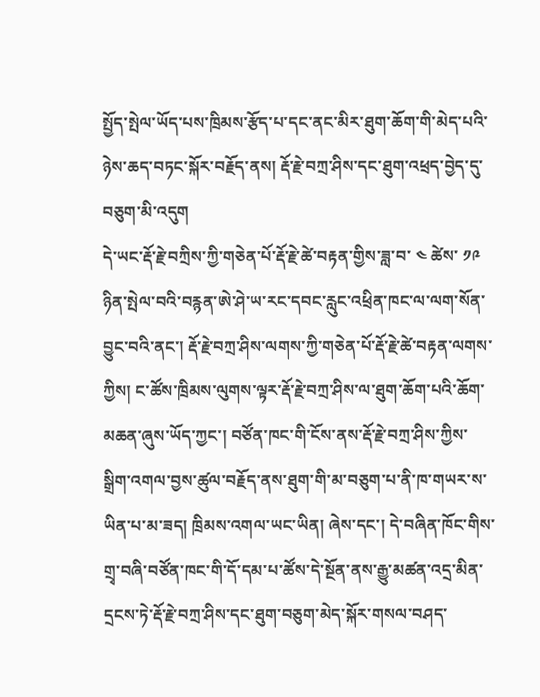སྤྱོད་སྤེལ་ཡོད་པས་ཁྲིམས་རྩོད་པ་དང་ནང་མིར་ཐུག་ཆོག་གི་མེད་པའི་ཉེས་ཆད་བཏང་སྐོར་བརྗོད་ནས། རྡོ་རྗེ་བཀྲ་ཤིས་དང་ཐུག་འཕྲད་བྱེད་དུ་བཅུག་མི་འདུག
དེ་ཡང་རྡོ་རྗེ་བཀྲིས་ཀྱི་གཅེན་པོ་རྡོ་རྗེ་ཚེ་བརྟན་གྱིས་ཟླ་བ་ ༤ ཚེས་ ༡༩ ཉིན་སྤེལ་བའི་བརྙན་ཨེ་ཤེ་ཡ་རང་དབང་རླུང་འཕྲིན་ཁང་ལ་ལག་སོན་བྱུང་བའི་ནང་། རྡོ་རྗེ་བཀྲ་ཤིས་ལགས་ཀྱི་གཅེན་པོ་རྡོ་རྗེ་ཚེ་བརྟན་ལགས་ཀྱིས། ང་ཚོས་ཁྲིམས་ལུགས་ལྟར་རྡོ་རྗེ་བཀྲ་ཤིས་ལ་ཐུག་ཆོག་པའི་ཆོག་མཆན་ཞུས་ཡོད་ཀྱང་། བཙོན་ཁང་གི་ངོས་ནས་རྡོ་རྗེ་བཀྲ་ཤིས་ཀྱིས་སྒྲིག་འགལ་བྱས་ཚུལ་བརྗོད་ནས་ཐུག་གི་མ་བཅུག་པ་ནི་ཁ་གཡར་ས་ཡིན་པ་མ་ཟད། ཁྲིམས་འགལ་ཡང་ཡིན། ཞེས་དང་། དེ་བཞིན་ཁོང་གིས་གྲྭ་བཞི་བཙོན་ཁང་གི་དོ་དམ་པ་ཚོས་དེ་སྔོན་ནས་རྒྱུ་མཚན་འདྲ་མིན་དྲངས་ཏེ་རྡོ་རྗེ་བཀྲ་ཤིས་དང་ཐུག་བཅུག་མེད་སྐོར་གསལ་བཤད་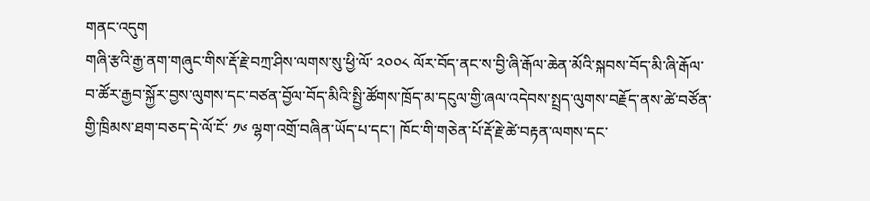གནང་འདུག
གཞི་རྩའི་རྒྱ་ནག་གཞུང་གིས་རྡོ་རྗེ་བཀྲ་ཤིས་ལགས་སུ་ཕྱི་ལོ་ ༢༠༠༨ ལོར་བོད་ནང་ས་བྱི་ཞི་རྒོལ་ཆེན་མོའི་སྐབས་བོད་མི་ཞི་རྒོལ་བ་ཚོར་རྒྱབ་སྐྱོར་བྱས་ལུགས་དང་བཙན་བྱོལ་བོད་མིའི་སྤྱི་ཚོགས་ཁྲོད་མ་དངུལ་གྱི་ཞལ་འདེབས་སྤྲད་ལུགས་བརྗོད་ནས་ཚེ་བཙོན་གྱི་ཁྲིམས་ཐག་བཅད་དེ་ལོ་ངོ་ ༡༦ ལྷག་འགྲོ་བཞིན་ཡོད་པ་དང་། ཁོང་གི་གཅེན་པོ་རྡོ་རྗེ་ཚེ་བརྟན་ལགས་དང་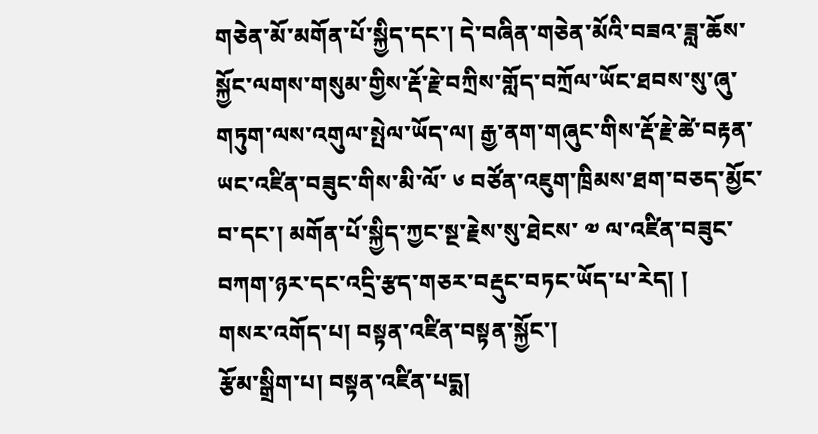གཅེན་མོ་མགོན་པོ་སྐྱིད་དང་། དེ་བཞིན་གཅེན་མོའི་བཟའ་ཟླ་ཆོས་སྐྱོང་ལགས་གསུམ་གྱིས་རྡོ་རྗེ་བཀྲིས་གློད་བཀྲོལ་ཡོང་ཐབས་སུ་ཞུ་གཏུག་ལས་འགུལ་སྤེལ་ཡོད་ལ། རྒྱ་ནག་གཞུང་གིས་རྡོ་རྗེ་ཚེ་བརྟན་ཡང་འཛིན་བཟུང་གིས་མི་ལོ་ ༦ བཙོན་འཇུག་ཁྲིམས་ཐག་བཅད་མྱོང་བ་དང་། མགོན་པོ་སྐྱིད་ཀྱང་སྔ་རྗེས་སུ་ཐེངས་ ༧ ལ་འཛིན་བཟུང་བཀག་ཉར་དང་འདྲི་རྩད་གཅར་བརྡུང་བཏང་ཡོད་པ་རེད། །
གསར་འགོད་པ། བསྟན་འཛིན་བསྟན་སྐྱོང་།
རྩོམ་སྒྲིག་པ། བསྟན་འཛིན་པདྨ།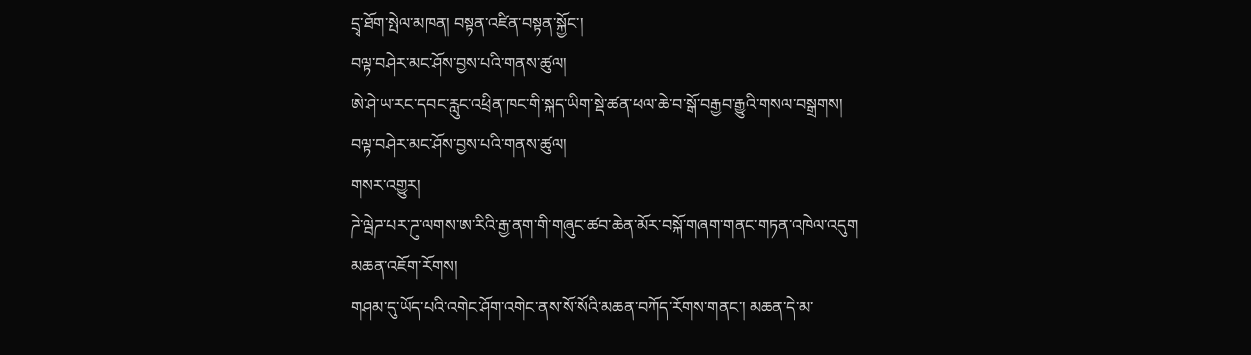དྲྭ་ཐོག་སྤེལ་མཁན། བསྟན་འཛིན་བསྟན་སྐྱོང་།
བལྟ་བཤེར་མང་ཤོས་བྱས་པའི་གནས་ཚུལ།
ཨེ་ཤེ་ཡ་རང་དབང་རླུང་འཕྲིན་ཁང་གི་སྐད་ཡིག་སྡེ་ཚན་ཕལ་ཆེ་བ་སྒོ་བརྒྱབ་རྒྱུའི་གསལ་བསྒྲགས།
བལྟ་བཤེར་མང་ཤོས་བྱས་པའི་གནས་ཚུལ།
གསར་འགྱུར།
ཌེ་ལྦེཌ་པར་ཌུ་ལགས་ཨ་རིའི་རྒྱ་ནག་གི་གཞུང་ཚབ་ཆེན་མོར་བསྐོ་གཞག་གནང་གཏན་འཁེལ་འདུག
མཆན་འཇོག་རོགས།
གཤམ་དུ་ཡོད་པའི་འགེང་ཤོག་འགེང་ནས་སོ་སོའི་མཆན་བཀོད་རོགས་གནང་། མཆན་དེ་མ་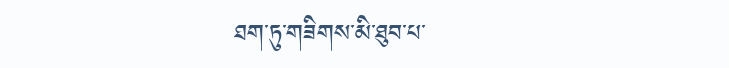ཐག་ཏུ་གཟིགས་མི་ཐུབ་པ་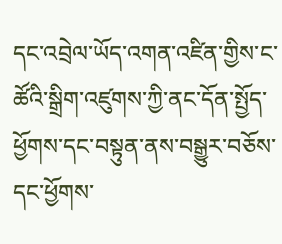དང་འབྲེལ་ཡོད་འགན་འཛིན་གྱིས་ང་ཚོའི་སྒྲིག་འཛུགས་ཀྱི་ནང་དོན་སྤྱོད་ཕྱོགས་དང་བསྟུན་ནས་བསྒྱུར་བཅོས་དང་ཕྱོགས་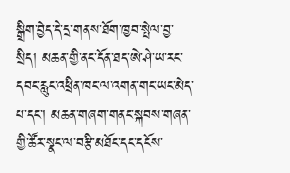སྒྲིག་བྱེད་དེ་དྲ་གནས་ཐོག་ཁྱབ་སྤེལ་བྱ་སྲིད། མཆན་གྱི་ནང་དོན་ཐད་ཨེ་ཤེ་ཡ་རང་དབང་རླུང་འཕྲིན་ཁང་ལ་འགན་གང་ཡང་མེད་པ་དང་། མཆན་གཞག་གནང་སྐབས་གཞན་གྱི་ཚོར་སྣང་ལ་བརྩི་མཐོང་དང་དངོས་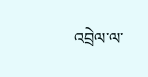འབྲེལ་ལ་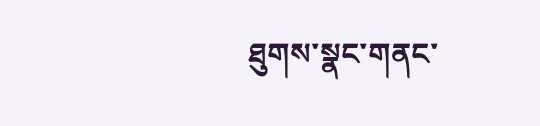ཐུགས་སྣང་གནང་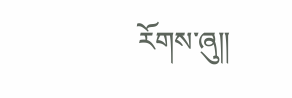རོགས་ཞུ༎